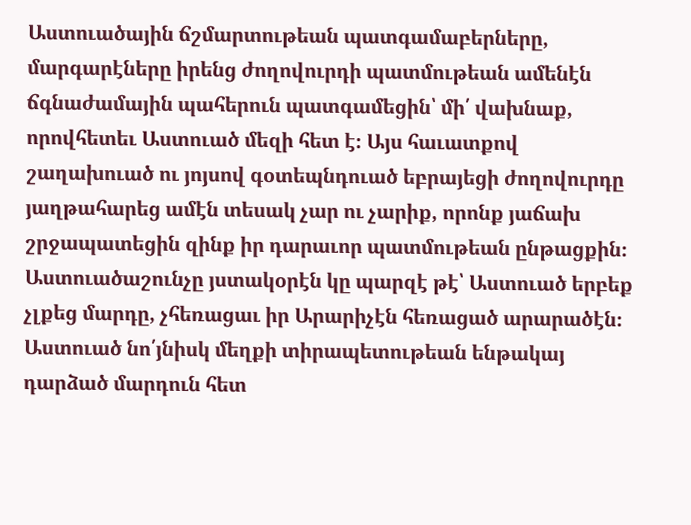Աստուածային ճշմարտութեան պատգամաբերները, մարգարէները իրենց ժողովուրդի պատմութեան ամենէն ճգնաժամային պահերուն պատգամեցին՝ մի՛ վախնաք, որովհետեւ Աստուած մեզի հետ է։ Այս հաւատքով շաղախուած ու յոյսով գօտեպնդուած եբրայեցի ժողովուրդը յաղթահարեց ամէն տեսակ չար ու չարիք, որոնք յաճախ շրջապատեցին զինք իր դարաւոր պատմութեան ընթացքին։
Աստուածաշունչը յստակօրէն կը պարզէ թէ՝ Աստուած երբեք չլքեց մարդը, չհեռացաւ իր Արարիչէն հեռացած արարածէն։ Աստուած նո՛յնիսկ մեղքի տիրապետութեան ենթակայ դարձած մարդուն հետ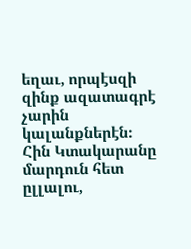եղաւ, որպէսզի զինք ազատագրէ չարին կալանքներէն։ Հին Կտակարանը մարդուն հետ ըլլալու,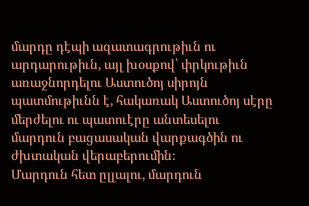մարդը դէպի ազատագրութիւն ու արդարութիւն, այլ խօսքով՝ փրկութիւն առաջնորդելու Աստուծոյ սիրոյն պատմութիւնն է, հակառակ Աստուծոյ սէրը մերժելու ու պատուէրը անտեսելու մարդուն բացասական վարքագծին ու ժխտական վերաբերումին։
Մարդուն հետ ըլլալու, մարդուն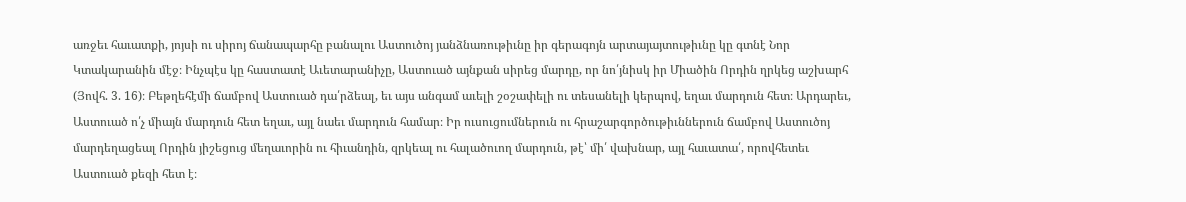առջեւ հաւատքի, յոյսի ու սիրոյ ճանապարհը բանալու Աստուծոյ յանձնառութիւնը իր գերագոյն արտայայտութիւնը կը գտնէ Նոր Կտակարանին մէջ։ Ինչպէս կը հաստատէ Աւետարանիչը, Աստուած այնքան սիրեց մարդը, որ նո՛յնիսկ իր Միածին Որդին ղրկեց աշխարհ (Յովհ. 3. 16)։ Բեթղեհէմի ճամբով Աստուած դա՛րձեալ, եւ այս անգամ աւելի շօշափելի ու տեսանելի կերպով, եղաւ մարդուն հետ։ Արդարեւ, Աստուած ո՛չ միայն մարդուն հետ եղաւ, այլ նաեւ մարդուն համար։ Իր ուսուցումներուն ու հրաշարգործութիւններուն ճամբով Աստուծոյ մարդեղացեալ Որդին յիշեցուց մեղաւորին ու հիւանդին, զրկեալ ու հալածուող մարդուն, թէ՝ մի՛ վախնար, այլ հաւատա՛, որովհետեւ Աստուած քեզի հետ է։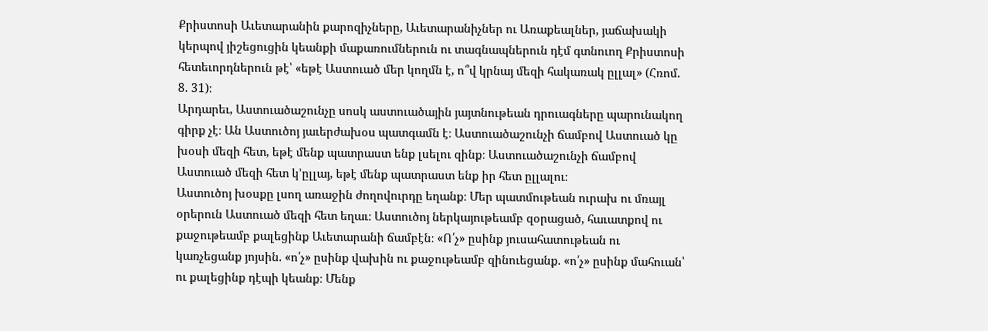Քրիստոսի Աւետարանին քարոզիչները, Աւետարանիչներ ու Առաքեալներ, յաճախակի կերպով յիշեցուցին կեանքի մաքառումներուն ու տագնապներուն դէմ գտնուող Քրիստոսի հետեւորդներուն թէ՝ «եթէ Աստուած մեր կողմն է, ո՞վ կրնայ մեզի հակառակ ըլլալ» (Հռոմ. 8. 31)։
Արդարեւ, Աստուածաշունչը սոսկ աստուածային յայտնութեան դրուագները պարունակող գիրք չէ։ Ան Աստուծոյ յաւերժախօս պատգամն է։ Աստուածաշունչի ճամբով Աստուած կը խօսի մեզի հետ, եթէ մենք պատրաստ ենք լսելու զինք։ Աստուածաշունչի ճամբով Աստուած մեզի հետ կ’ըլլայ, եթէ մենք պատրաստ ենք իր հետ ըլլալու։
Աստուծոյ խօսքը լսող առաջին ժողովուրդը եղանք։ Մեր պատմութեան ուրախ ու մռայլ օրերուն Աստուած մեզի հետ եղաւ։ Աստուծոյ ներկայութեամբ զօրացած, հաւատքով ու քաջութեամբ քալեցինք Աւետարանի ճամբէն։ «Ո՛չ» ըսինք յուսահատութեան ու կառչեցանք յոյսին. «ո՛չ» ըսինք վախին ու քաջութեամբ զինուեցանք. «ո՛չ» ըսինք մահուան՝ ու քալեցինք դէպի կեանք։ Մենք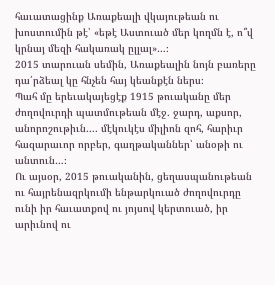հաւատացինք Առաքեալի վկայութեան ու խոստումին թէ՝ «եթէ Աստուած մեր կողմն է, ո՞վ կրնայ մեզի հակառակ ըլլալ»…։
2015 տարուան սեմին, Առաքեալին նոյն բառերը դա՛րձեալ կը հնչեն հայ կեանքէն ներս։
Պահ մը երեւակայեցէք 1915 թուականը մեր ժողովուրդի պատմութեան մէջ. ջարդ, աքսոր, անորոշութիւն…. մէկուկէս միլիոն զոհ, հարիւր հազարաւոր որբեր, գաղթականներ՝ անօթի ու անտուն…։
Ու այսօր, 2015 թուականին, ցեղասպանութեան ու հայրենազրկումի ենթարկուած ժողովուրդը ունի իր հաւատքով ու յոյսով կերտուած, իր արիւնով ու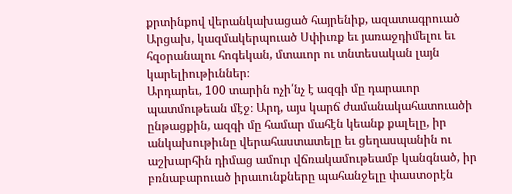քրտինքով վերանկախացած հայրենիք, ազատագրուած Արցախ, կազմակերպուած Սփիւռք եւ յառաջդիմելու եւ հզօրանալու հոգեկան, մտաւոր ու տնտեսական լայն կարելիութիւններ։
Արդարեւ, 100 տարին ոչի՛նչ է ազգի մը դարաւոր պատմութեան մէջ։ Արդ, այս կարճ ժամանակահատուածի ընթացքին, ազգի մը համար մահէն կեանք քալելը, իր անկախութիւնը վերահաստատելը եւ ցեղասպանին ու աշխարհին դիմաց ամուր վճռակամութեամբ կանգնած, իր բռնաբարուած իրաւունքները պահանջելը փաստօրէն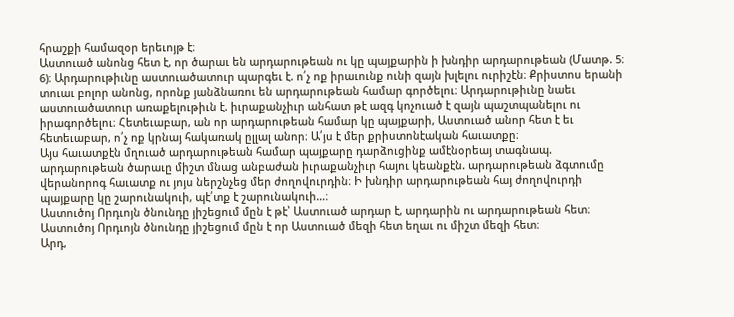հրաշքի համազօր երեւոյթ է։
Աստուած անոնց հետ է, որ ծարաւ են արդարութեան ու կը պայքարին ի խնդիր արդարութեան (Մատթ. 5։ 6)։ Արդարութիւնը աստուածատուր պարգեւ է. ո՛չ ոք իրաւունք ունի զայն խլելու ուրիշէն։ Քրիստոս երանի տուաւ բոլոր անոնց, որոնք յանձնառու են արդարութեան համար գործելու։ Արդարութիւնը նաեւ աստուածատուր առաքելութիւն է. իւրաքանչիւր անհատ թէ ազգ կոչուած է զայն պաշտպանելու ու իրագործելու։ Հետեւաբար, ան որ արդարութեան համար կը պայքարի, Աստուած անոր հետ է եւ հետեւաբար, ո՛չ ոք կրնայ հակառակ ըլլալ անոր։ Ա՛յս է մեր քրիստոնէական հաւատքը։
Այս հաւատքէն մղուած արդարութեան համար պայքարը դարձուցինք ամէնօրեայ տագնապ. արդարութեան ծարաւը միշտ մնաց անբաժան իւրաքանչիւր հայու կեանքէն. արդարութեան ձգտումը վերանորոգ հաւատք ու յոյս ներշնչեց մեր ժողովուրդին։ Ի խնդիր արդարութեան հայ ժողովուրդի պայքարը կը շարունակուի, պէ՛տք է շարունակուի…։
Աստուծոյ Որդւոյն ծնունդը յիշեցում մըն է թէ՝ Աստուած արդար է, արդարին ու արդարութեան հետ։
Աստուծոյ Որդւոյն ծնունդը յիշեցում մըն է որ Աստուած մեզի հետ եղաւ ու միշտ մեզի հետ։
Արդ,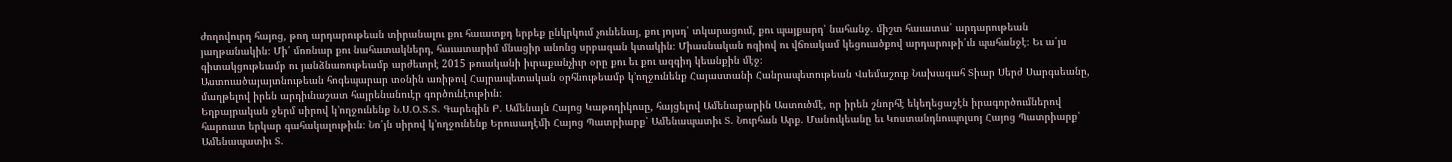ժողովուրդ հայոց, թող արդարութեան տիրանալու քու հաւատքդ երբեք ընկրկում չունենայ, քու յոյսդ՝ տկարացում, քու պայքարդ՝ նահանջ. միշտ հաւատա՛ արդարութեան յաղթանակին։ Մի՛ մոռնար քու նահատակներդ, հաւատարիմ մնացիր անոնց սրբազան կտակին։ Միասնական ոգիով ու վճռակամ կեցուածքով արդարութի՛ւն պահանջէ։ Եւ ա՛յս գիտակցութեամբ ու յանձնառութեամբ արժեւորէ 2015 թուականի իւրաքանչիւր օրը քու եւ քու ազգիդ կեանքին մէջ։
Աստուածայայտնութեան հոգեպարար տօնին առիթով Հայրապետական օրհնութեամբ կ’ողջունենք Հայաստանի Հանրապետութեան Վսեմաշուք Նախագահ Տիար Սերժ Սարգսեանը, մաղթելով իրեն արդիւնաշատ հայրենանուէր գործունէութիւն։
Եղբայրական ջերմ սիրով կ’ողջունենք Ն.Ս.Օ.Տ.Տ. Գարեգին Բ. Ամենայն Հայոց Կաթողիկոսը, հայցելով Ամենաբարին Աստուծմէ, որ իրեն շնորհէ եկեղեցաշէն իրագործումներով հարուստ երկար գահակալութիւն։ Նո՛յն սիրով կ’ողջունենք Երուսաղէմի Հայոց Պատրիարք՝ Ամենապատիւ Տ. Նուրհան Արք. Մանուկեանը եւ Կոստանդնուպոլսոյ Հայոց Պատրիարք՝ Ամենապատիւ Տ.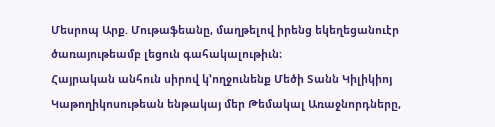Մեսրոպ Արք. Մութաֆեանը, մաղթելով իրենց եկեղեցանուէր ծառայութեամբ լեցուն գահակալութիւն։
Հայրական անհուն սիրով կ’ողջունենք Մեծի Տանն Կիլիկիոյ Կաթողիկոսութեան ենթակայ մեր Թեմակալ Առաջնորդները,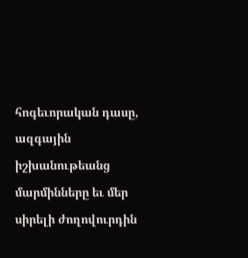հոգեւորական դասը, ազգային իշխանութեանց մարմինները եւ մեր սիրելի ժողովուրդին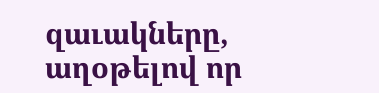զաւակները, աղօթելով որ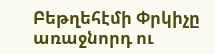Բեթղեհէմի Փրկիչը առաջնորդ ու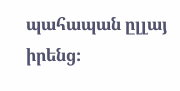պահապան ըլլայ իրենց։